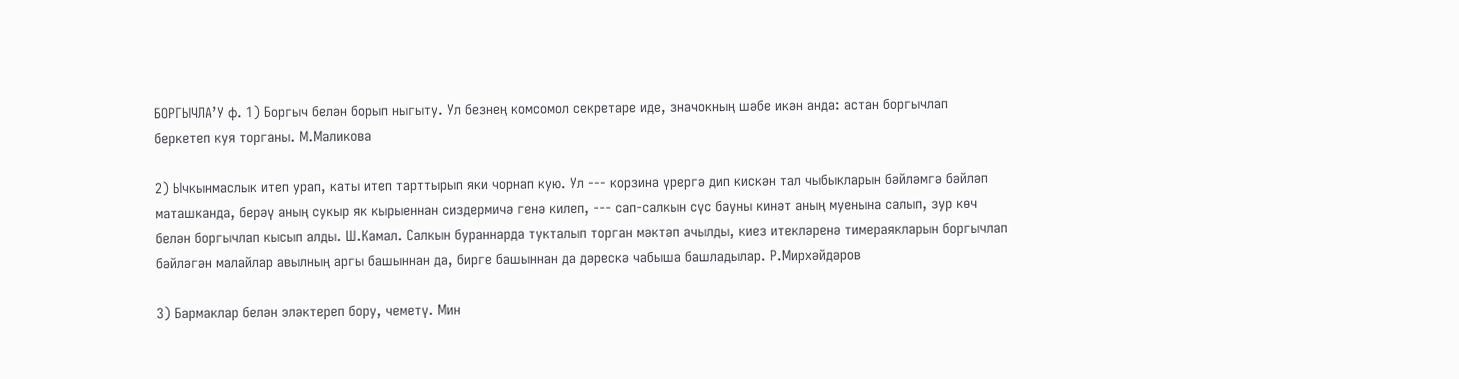БОРГЫЧЛА’У ф. 1) Боргыч белән борып ныгыту. Ул безнең комсомол секретаре иде, значокның шәбе икән анда: астан боргычлап беркетеп куя торганы. М.Маликова

2) Ычкынмаслык итеп урап, каты итеп тарттырып яки чорнап кую. Ул --- корзина үрергә дип кискән тал чыбыкларын бәйләмгә бәйләп маташканда, берәү аның сукыр як кырыеннан сиздермичә генә килеп, --- сап-салкын сүс бауны кинәт аның муенына салып, зур көч белән боргычлап кысып алды. Ш.Камал. Салкын бураннарда тукталып торган мәктәп ачылды, киез итекләренә тимераякларын боргычлап бәйләгән малайлар авылның аргы башыннан да, бирге башыннан да дәрескә чабыша башладылар. Р.Мирхәйдәров

3) Бармаклар белән эләктереп бору, чеметү. Мин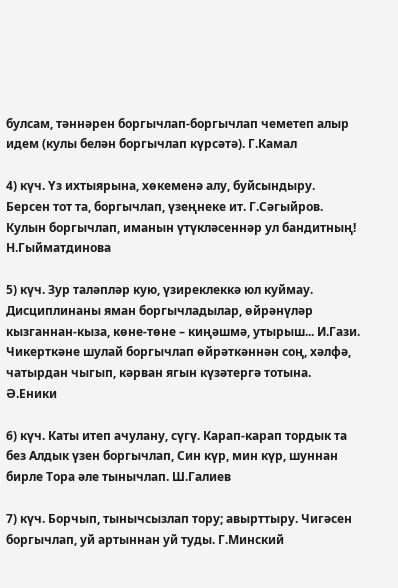булсам, тәннәрен боргычлап-боргычлап чеметеп алыр идем (кулы белән боргычлап күрсәтә). Г.Камал

4) күч. Үз ихтыярына, хөкеменә алу, буйсындыру. Берсен тот та, боргычлап, үзеңнеке ит. Г.Сәгыйров. Кулын боргычлап, иманын үтүкләсеннәр ул бандитның! Н.Гыйматдинова

5) күч. Зур таләпләр кую, үзиреклеккә юл куймау. Дисциплинаны яман боргычладылар, өйрәнүләр кызганнан-кыза, көне-төне – киңәшмә, утырыш... И.Гази. Чикерткәне шулай боргычлап өйрәткәннән соң, хәлфә, чатырдан чыгып, кәрван ягын күзәтергә тотына. Ә.Еники

6) күч. Каты итеп ачулану, сүгү. Карап-карап тордык та без Алдык үзен боргычлап, Син күр, мин күр, шуннан бирле Тора әле тынычлап. Ш.Галиев

7) күч. Борчып, тынычсызлап тору; авырттыру. Чигәсен боргычлап, уй артыннан уй туды. Г.Минский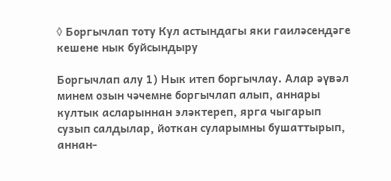◊ Боргычлап тоту Кул астындагы яки гаиләсендәге кешене нык буйсындыру

Боргычлап алу 1) Нык итеп боргычлау. Алар әүвәл минем озын чәчемне боргычлап алып, аннары култык асларыннан эләктереп, ярга чыгарып сузып салдылар, йоткан суларымны бушаттырып, аннан-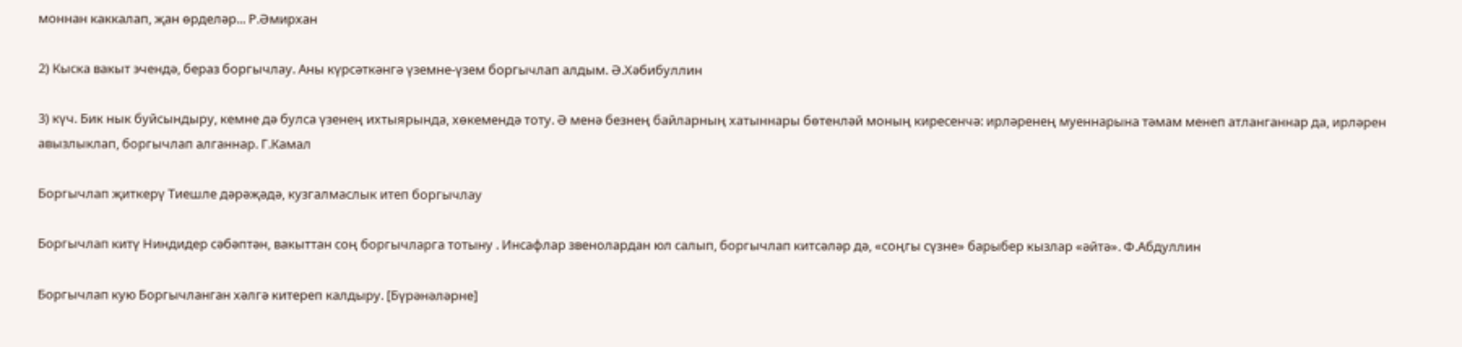моннан каккалап, җан өрделәр... Р.Әмирхан

2) Кыска вакыт эчендә, бераз боргычлау. Аны күрсәткәнгә үземне-үзем боргычлап алдым. Ә.Хәбибуллин

3) күч. Бик нык буйсындыру, кемне дә булса үзенең ихтыярында, хөкемендә тоту. Ә менә безнең байларның хатыннары бөтенләй моның киресенчә: ирләренең муеннарына тәмам менеп атланганнар да, ирләрен авызлыклап, боргычлап алганнар. Г.Камал

Боргычлап җиткерү Тиешле дәрәҗәдә, кузгалмаслык итеп боргычлау

Боргычлап китү Ниндидер сәбәптән, вакыттан соң боргычларга тотыну . Инсафлар звенолардан юл салып, боргычлап китсәләр дә, «соңгы сүзне» барыбер кызлар «әйтә». Ф.Абдуллин

Боргычлап кую Боргычланган хәлгә китереп калдыру. [Бүрәнәләрне]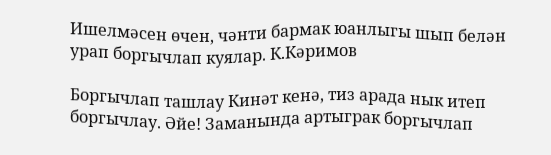Ишелмәсен өчен, чәнти бармак юанлыгы шып белән урап боргычлап куялар. К.Кәримов

Боргычлап ташлау Кинәт кенә, тиз арада нык итеп боргычлау. Әйе! Заманында артыграк боргычлап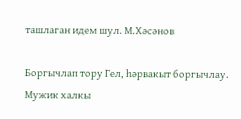ташлаган идем шул. М.Хәсәнов

Боргычлап тору Гел, һәрвакыт боргычлау. Мужик халкы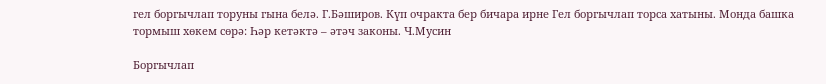гел боргычлап торуны гына белә. Г.Бәширов. Күп очракта бер бичара ирне Гел боргычлап торса хатыны. Монда башка тормыш хөкем сөрә: Һәр кетәктә – әтәч законы. Ч.Мусин

Боргычлап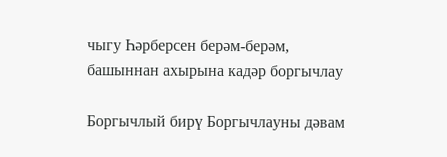чыгу Һәрберсен берәм-берәм, башыннан ахырына кадәр боргычлау

Боргычлый бирү Боргычлауны дәвам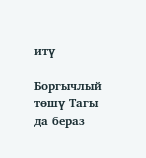итү

Боргычлый төшү Тагы да бераз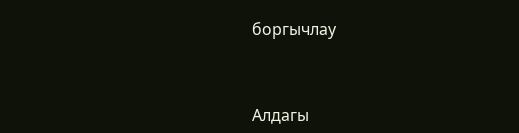боргычлау



Алдагы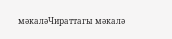мәкаләЧираттагы мәкалә